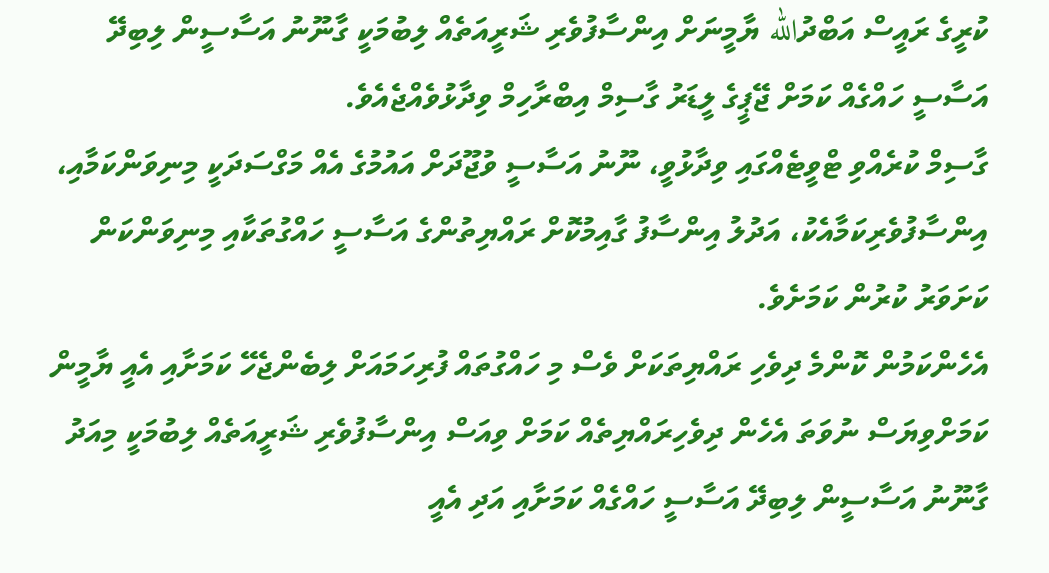ކުރީގެ ރައީސް އަބްދުالله ޔާމީނަށް އިންސާފުވެރި ޝަރީއަތެއް ލިބުމަކީ ގާނޫނު އަސާސީން ލިބިދޭ އަސާސީ ހައްގެއް ކަމަށް ޖޭޕީގެ ލީޑަރު ގާސިމް އިބްރާހިމް ވިދާޅުވެއްޖެއެވެ.
ގާސިމް ކުރެއްވި ޓްވީޓެއްގައި ވިދާޅުވީ، ނޫނު އަސާސީ ވުޖޫދަށް އައުމުގެ އެއް މަގްސަދަކީ މިނިވަންކަމާއި، އިންސާފުވެރިކަމާއެކު، އަދުލު އިންސާފު ގާއިމުކޮށް ރައްޔިތުންގެ އަސާސީ ހައްގުތަކާއި މިނިވަންކަން ކަށަވަރު ކުރުން ކަމަށެވެ.
އެހެންކަމުން ކޮންމެ ދިވެހި ރައްޔިތަކަށް ވެސް މި ހައްގުތައް ފުރިހަމައަށް ލިބެންޖެހޭ ކަމަށާއި އެއީ ޔާމީން ކަމަށްވިޔަސް ނުވަތަ އެހެން ދިވެހިރައްޔިތެއް ކަމަށް ވިއަސް އިންސާފުވެރި ޝަރީއަތެއް ލިބުމަކީ މިއަދު ގާނޫނު އަސާސީން ލިބިދޭ އަސާސީ ހައްގެއް ކަމަށާއި އަދި އެއީ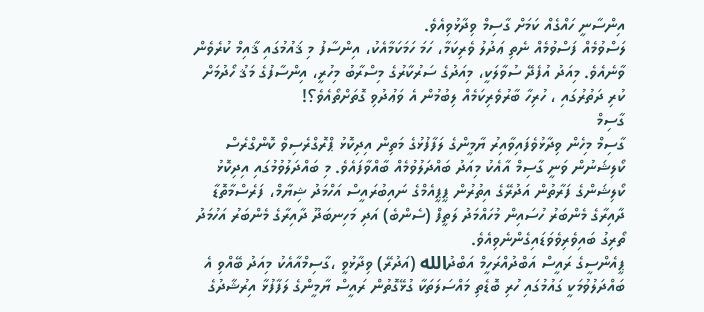އިންސާނީ ހައްގެއް ކަމަށް ގާސިމް ވިދާޅުވިއެވެ.
ލަސްވުމެއް ފަސްވުމެއް ނެތި ޢަދުލު ވެރިކަމާ، ހަމަ ހަމަކަމާއެކު، އިންސާފު މި ޤައުމުގައި ޤާއިމް ކުރެވެން ވާނެއެވެ. މިއަދު އުފެދޭ ސުވާލަކީ، މިއަދުގެ ސަރުކާރުގެ މިސްރާބު މިހުރީ، އިންސާފުގެ މަޤު ހޯދުމަށް ކުރި ދަތުރުގައި ، ހުރިހާ ބާރުވެރިކަމެއް ލިބުމުން އެ ވަޢުދުވި ގޮތަށްތޯއެވެ؟!
ގާސިމް
ގާސިމް މިހެން ވިދާޅުވެފައިވާއިރު ޔާމީންގެ ލަފާފުޅުގެ މަތިން އިދިކޮޅު ޕްރޮގްރެސިވް ކޮންގްރެސް ކޯލިޝަނުން ވަނީ ގާސިމް އާއެކު މިއަދު ބައްދަލުވުމެއް ބާއްވާފައެވެ. މި ބައްދަލުވުމުގައި އިދިކޮޅު ކޯލިޝަންގެ ފަރާތުން އަދުރޭގެ އިތުރުން ޕީޕީއެމްގެ ނައިބުރައީސް އަހްމަދު ޝިޔާމް، ފަރެސްމާތޮޑާ ދާއިރާގެ މެންބަރު ހުސައިން މުހައްމަދު ލަތީފް (ސެންބެ) އަދި މަހިނބަދޫ ދާއިރާގެ މެންބަރު އަހުމަދު ތޯރިގު ބައިވެރިވެވަޑައިގެންނެވިއެވެ.
ޕީއެންސީގެ ރައީސް އަބްދުއްރަހީމް އަބްދުالله (އަދުރޭ) ވިދާޅުވީ ،ގާސިމްއާއެކު މިއަދު ބޭއްވި އެ ބައްދަލުވުމަކީ ގައުމުގައި ހުރި ބޮޑެތި މައްސަލަތަކާ ގުޅޭގޮތުން ރައީސް ޔާމީންގެ ލަފާފުޅާ އިރުޝާދުގެ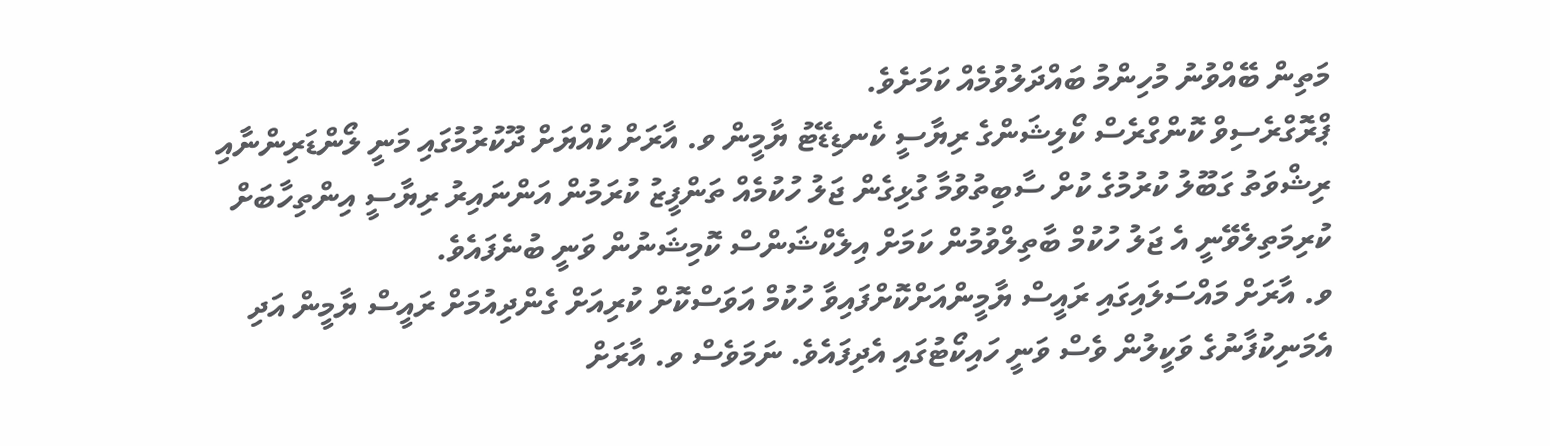މަތިން ބޭއްވުނު މުހިންމު ބައްދަލުވުމެއް ކަމަށެވެ.
ޕްރޮގްރެސިވް ކޮންގްރެސް ކޯލިޝަންގެ ރިޔާސީ ކެނޑިޑޭޓު ޔާމީން ވ. އާރަށް ކުއްޔަށް ދޫކުރުމުގައި މަނީ ލޯންޑަރިންނާއި ރިޝްވަތު ގަބޫލު ކުރުމުގެ ކުށް ސާބިތުވުމާ ގުޅިގެން ޖަލު ހުކުމެއް ތަންފީޒު ކުރަމުން އަންނައިރު ރިޔާސީ އިންތިހާބަށް ކުރިމަތިލެވޭނީ އެ ޖަލު ހުކުމް ބާތިލްވުމުން ކަމަށް އިލެކްޝަންސް ކޮމިޝަނުން ވަނީ ބުނެފައެވެ.
ވ. އާރަށް މައްސަލައިގައި ރައީސް ޔާމީންއަށްކޮށްފައިވާ ހުކުމް އަވަސްކޮށް ކުރިއަށް ގެންދިއުމަށް ރައީސް ޔާމީން އަދި އެމަނިކުފާނުގެ ވަކީލުން ވެސް ވަނީ ހައިކޯޓުގައި އެދިފައެވެ. ނަމަވެސް ވ. އާރަށް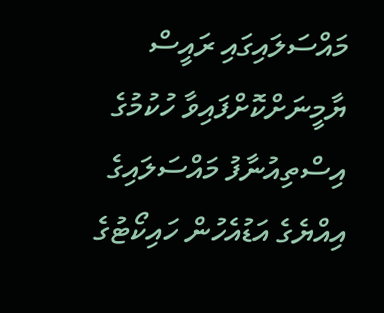މައްސަލައިގައި ރައީސް ޔާމީނަށްކޮށްފައިވާ ހުކުމުގެ އިސްތިއުނާފު މައްސަލައިގެ އިއްޔެގެ އަޑުއެހުން ހައިކޯޓުގެ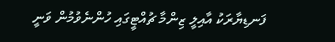ފަނޑިޔާރަކު އާއިލީ ޒިންމާ ޗުއްޓީގައި ހުންނެވުމުން ވަނީ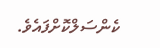ކެންސަލްކޮށްފައެވެ.